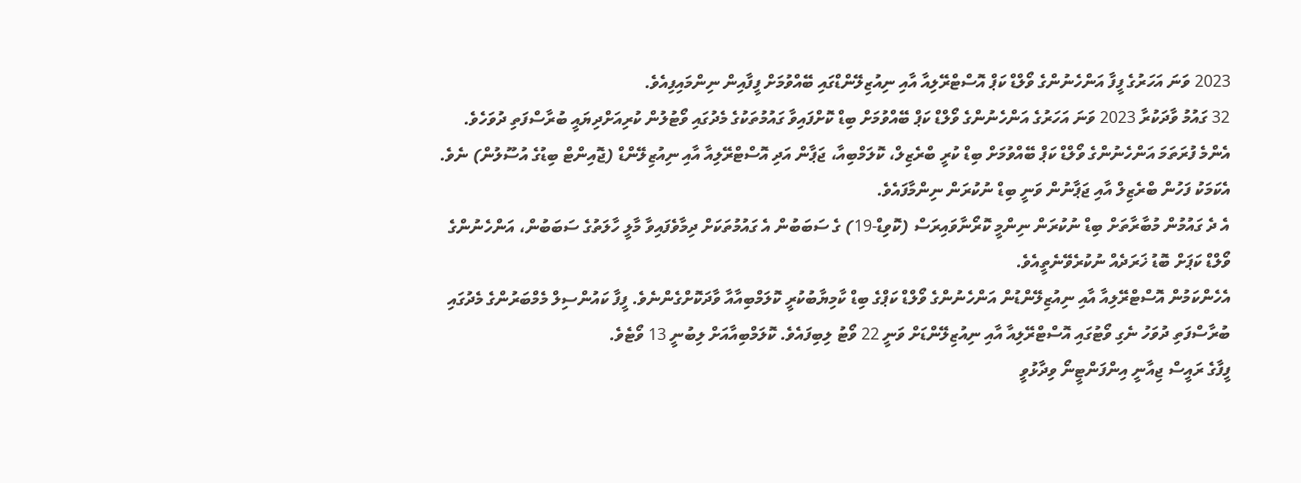2023 ވަނަ އަހަރުގެ ފީފާ އަންހެނުންގެ ވޯލްޑް ކަޕް އޮސްޓްރޭލިއާ އާއި ނިއުޒިލޭންޑްގައި ބޭއްވުމަށް ފީފާއިން ނިންމައިފިއެވެ.
32 ގައުމު ވާދަކުރާ 2023 ވަނަ އަހަރުގެ އަންހެނުންގެ ވޯލްޑް ކަޕް ބޭއްވުމަށް ބިޑް ކޮށްފައިވާ ގައުމުތަކުގެ މެދުގައި ވޯޓުލުން ކުރިއަށްދިޔައީ ބުރާސްފަތި ދުވަހެވެ.
އެންމެ ފުރަތަމަ އަންހެނުންގެ ވޯލްޑް ކަޕް ބޭއްވުމަށް ބިޑް ކުރީ ބްރެޒިލް، ކޮލަމްބިއާ، ޖަޕާން އަދި އޮސްޓްރޭލިއާ އާއި ނިއުޒިލޭންޑް (ޖޮއިންޓް ބިޑުގެ އުސޫލުން) ނެވެ. އެކަމަކު ފަހުން ބްރެޒިލް އާއި ޖަޕާނުން ވަނީ ބިޑް ނުކުރަން ނިންމާފައެވެ.
އެ ދެ ގައުމުން މުބާރާތަށް ބިޑް ނުކުރަން ނިންމީ ކޮރޯނާވައިރަސް (ކޮވިޑް-19) ގެ ސަބަބުން އެ ގައުމުތަކަށް ދިމާވެފައިވާ މާލީ ހާލަތުގެ ސަބަބުން، އަންހެނުންގެ ވޯލްޑް ކަޕަށް ބޮޑު ޚަރަދެއް ނުކުރެވޭނެތީއެވެ.
އެހެންކަމުން އޮސްޓްރޭލިއާ އާއި ނިއުޒިލޭންޑުން އަންހެނުންގެ ވޯލްޑް ކަޕްގެ ބިޑް ކާމިޔާބުކުރީ ކޮލަމްބިއާއާ ވާދަކޮށްގެންނެވެ. ފީފާ ކައުންސިލް މެމްބަރުންގެ މެދުގައި ބުރާސްފަތި ދުވަހު ނެގި ވޯޓުގައި އޮސްޓްރޭލިއާ އާއި ނިއުޒިލޭންޑަށް ވަނީ 22 ވޯޓު ލިބިފައެވެ. ކޮލަމްބިއާއަށް ލިބުނީ 13 ވޯޓެވެ.
ފީފާގެ ރައީސް ޖިއާނީ އިންފަންޓީނޯ ވިދާޅުވީ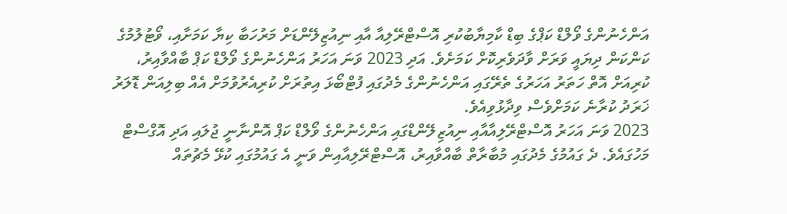އަންހެނުންގެ ވޯލްޑް ކަޕްގެ ބިޑް ކާމިޔާބުކުރި އޮސްޓްރޭލިއާ އާއި ނިއުޒިލޭންޑަށް މަރުހަބާ ކިޔާ ކަމަށާއި، ވޯޓުލުމުގެ ކަންކަން ދިޔައީ ވަރަށް ވާދަވެރިކޮށް ކަމަށެވެ. އަދި 2023 ވަނަ އަހަރު އަންހެނުންގެ ވޯލްޑް ކަޕް ބާއްވާއިރު، ކުރިއަށް އޮތް ހަތަރު އަހަރުގެ ތެރޭގައި އަންހެނުންގެ މެދުގައި ފުޓްބޯޅަ އިތުރަށް ކުރިއެރުވުމަށް އެއް ބިލިއަން ޑޮލަރު ޚަރަދު ކުރާނެ ކަމަށްވެސް ވިދާޅުވިއެވެ.
2023 ވަނަ އަހަރު އޮސްޓްރޭލިއާއާއި ނިއުޒިލޭންޑްގައި އަންހެނުންގެ ވޯލްޑް ކަޕް އޮންނާނީ ޖުލައި އަދި އޮގްސްޓް މަހުގައެވެ. ދެ ގައުމުގެ މެދުގައި މުބާރާތް ބާއްވާއިރު، އޮސްޓްރޭލިއާއިން ވަނީ އެ ގައުމުގައި ކުޅޭ މެޗުތައް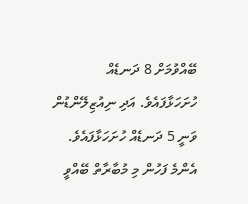ބޭއްވުމަށް 8 ދަނޑެއް ހުށަހަޅާފައެވެ. އަދި ނިއުޒިލޭންޑުން ވަނީ 5 ދަނޑެއް ހުށަހަޅާފައެވެ.
އެންމެ ފަހުން މި މުބާރާތް ބޭއްވީ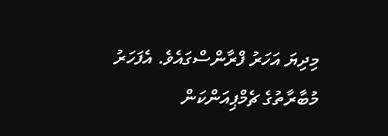މިދިޔަ އަހަރު ފްރާންސްގައެވެ. އެފަހަރު މުބާރާތުގެ ޗެމްޕިއަންކަން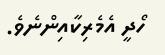ހޯދީ އެމެރިކާއިންނެވެ.